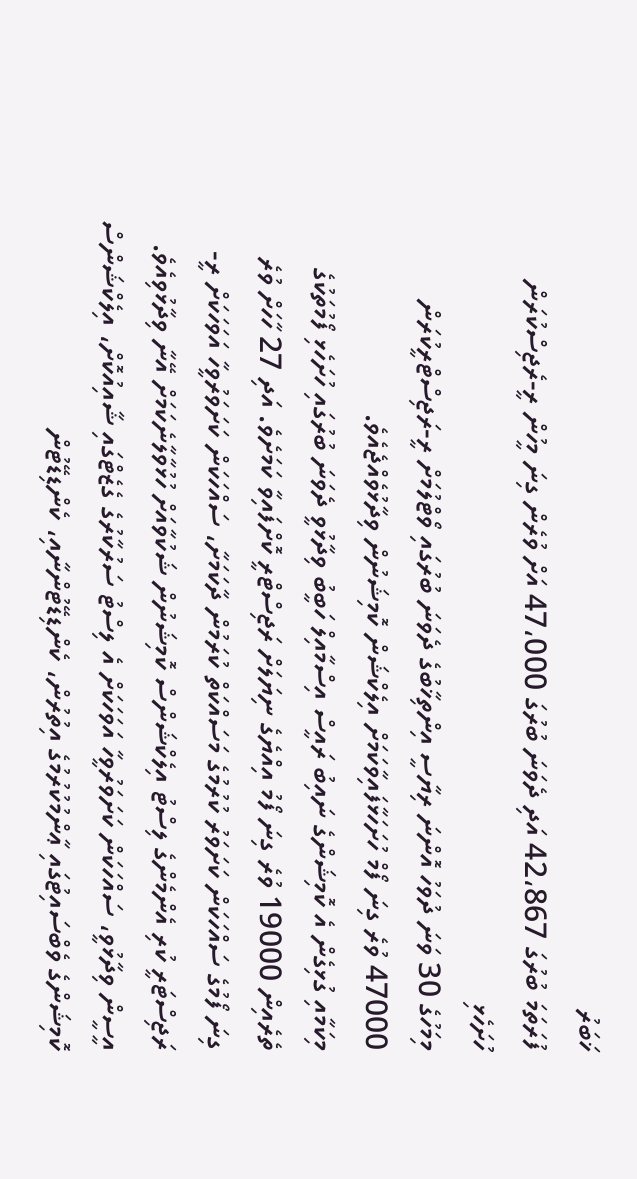ޚަބަރު
ފުރަތަމަ ބުރުގަ 42،867 އަދި ދެވަނަ ބުރުގަ 47،000 އަށް ވުރެން ގިނަ މީހުން ރީ-ރެޖިސްކުރަން ހުށަހެޅި
މިމަހުގެ 30 ވަނަ ދުވަހު އޮންނަ ރިޔާސީ އިންތިޚާބުގެ ދެވަނަ ބުރުގައި ވޯޓްލުމަށް ރީ-ރަޖިސްޓްރީކުރަން 47000 ވުރެ ގިނަ ފޯމް ހުށަހަޅާފައިވާކަމަށް އިލެކްޝަން ކޮމިޝަނުން ވިދާޅުވެއްޖެއެވެ.
މިކަމާއި ގުޅިގެން އެ ކޮމިޝަންގެ ނައިބު ރައީސް އިސްމާއިލް ހަބީބު ވިދާޅުވީ ދެވަނަ ބުރުގައި ހުށަހެޅި ފޯމުތަކުގެ ތެރެއިން 19000 ވުރެ ގިނަ ފޯމު އިއްޔެގެ ނިޔަލަށް ރަޖިސްޓްރީ ކޮށްފައިވާ ކަމަށެވެ. އަދި 27 ހާހަށް ވުރެ ގިނަ ފޯމުގެ ސައްހަކަން ކަށަވަރު ކުރުމުގެ މަސައްކަތް ކުރަމުން ދާކަމަށާ، ސައްހަކަން ކަށަވަރުވީހާ އަވަހަކަށް ރީ-ރަޖިސްޓަރީ ކުރި އެންމެންގެ ލިސްޓު އިލެކްޝަންސް ކޮމިޝަނުން ޝަކުވާއަށް ހުޅުވާލާނެކަމަށް އޭނާ ވިދާޅުވިއެވެ.
އީސީން ވިދާޅުވީ، ސައްހަކަން ކަށަވަރުވީހާ އަވަހަކަށް އެ ލިސްޓު ސަރުކާރުގެ ގެޒެޓްގައި ޝާއިއުކޮށް، އިލެކްޝަންސް ކޮމިޝަންގެ ވެބްސައިޓުގައި ޢާންމުކުރުމުގެ އިތުރުން، ކެންޑިޑޭޓުންނާއި، ކެންޑިޑޭޓުން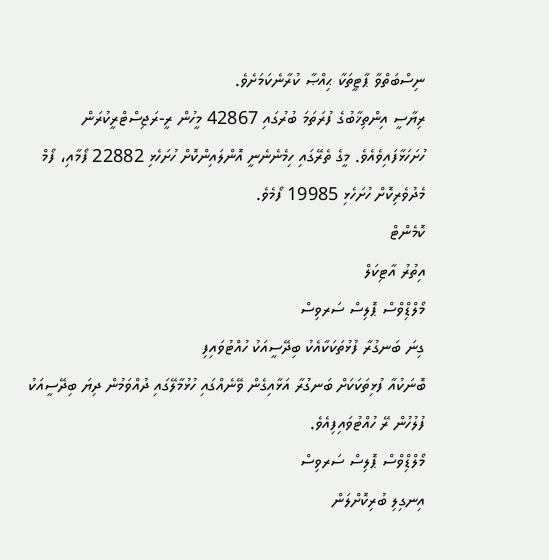ނިސްބަތްވާ ޕާޓީތަކާ ޙިއްޞާ ކުރާނެކަމަށެވެ.
ރިޔާސީ އިންތިޚާބުގެ ފުރަތަމަ ބުރުގައި 42867 މީހުން ރީ-ރަޖިސްޓްރީކުރަން ހުށަހަޅާފައިވެއެވެ. މީގެ ތެރޭގައި ހިމެނެނެނީ އޮންލައިންކޮށް ހުށަހެޅި 22882 ފޯމާއި، ފޯމް މެދުވެރިކޮށް ހުށަހެޅި 19985 ފޯމެވެ.
ކޮމެންޓް
އިތުރު އާޓިކަލް
މޯލްޑިްވްސް ޕޮލިސް ސަރވިސް
ގިނަ ބަނގުރާ ފުޅުތަކަކާއެކު ބިދޭސީއަކު ހުއްޓުވައިފި
ބޮނަކުއާ ފުޅިތަކަކަށް ބަނގުރާ އަޅާއިގެން ވޭނެއްގައި ހުޅުމާލޭގައި ދުއްވަމުން ދިޔަ ބިދޭސީއަކު ފުލުހުން ރޭ ހުއްޓުވައިފިއެވެ.
މޯލްޑިްވްސް ޕޮލިސް ސަރވިސް
އިނގިލި ބުރިކޮށްލަން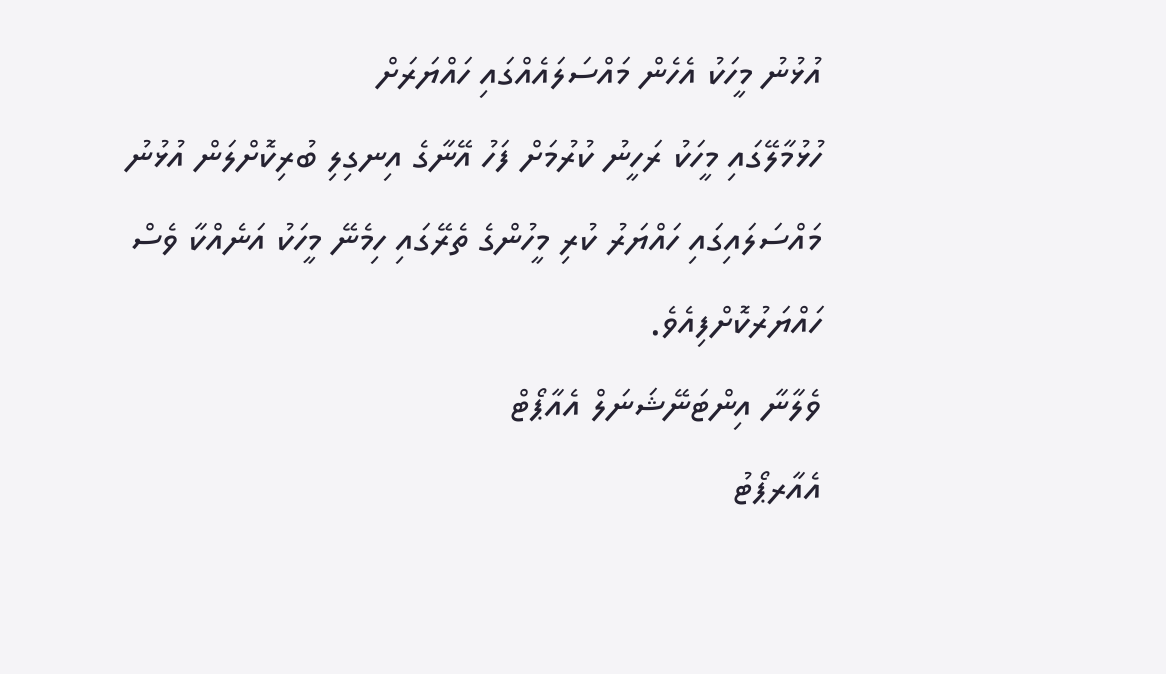އުޅުނު މީހަކު އެހެން މައްސަލައެއްގައި ހައްޔަރަށް
ހުޅުމާލޭގައި މީހަކު ރަހީނު ކުރުމަށް ފަހު އޭނާގެ އިނގިލި ބުރިކޮށްލަން އުޅުނު މައްސަލައިގައި ހައްޔަރު ކުރި މީހުންގެ ތެރޭގައި ހިމެނޭ މީހަކު އަނެއްކާ ވެސް ހައްޔަރުކޮށްފިއެވެ.
ވެލާނާ އިންޓަނޭޝަނަލް އެއާޕޯޓް
އެއާރޕޯޓު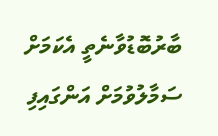ބާރުބޮޑުވާނެތީ އެކަމަށް ސަމާލުވުމަށް އަންގައިފި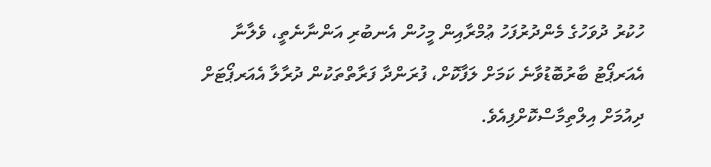ހުކުރު ދުވަހުގެ މެންދުރުފަހު ޢުމްރާއިން މީހުން އެނބުރި އަންނާނެތީ، ވެލާނާ އެއަރޕޯޓު ބާރުބޮޑުވާނެ ކަމަށް ލަފާކޮށް، ފުރަންދާ ފަރާތްތަކުން ދުރާލާ އެއަރޕޯޓަށް ދިއުމަށް އިލްތިމާސްކޮށްފިއެވެ.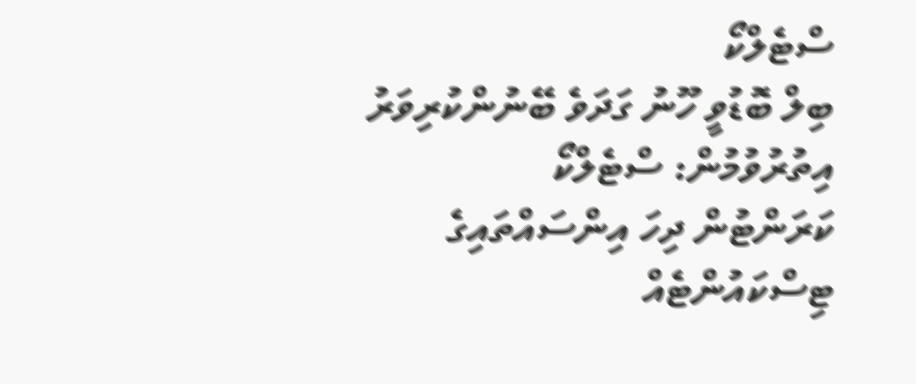ސްޓެލްކޯ
ބިލް ބޮޑުވީ ހޫނު ގަދަވެ ބޭނުންކުރިވަރު އިތުރުވުމުން: ސްޓެލްކޯ
ކަރަންޓުން ދިހަ އިންސައްތައިގެ ޓިސްކައުންޓެއް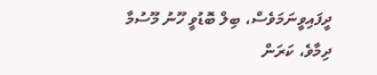ދީފައިވީނަމަވެސް، ބިލް ބޮޑުވީ ހޫނު މޫސުމާ ދިމާވެ، ކަރަން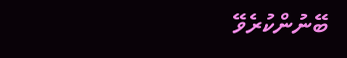ބޭނުންކުރެވޭ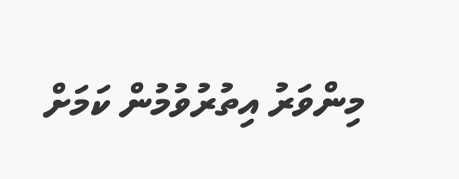މިންވަރު އިތުރުވުމުން ކަމަށް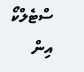ސްޓެލްކޯ އިން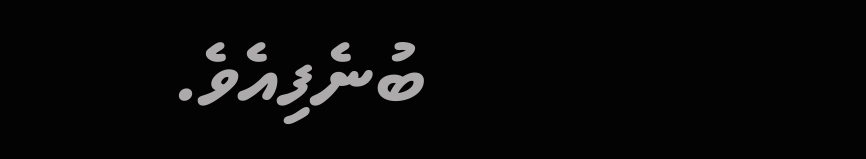ބުނެފިއެވެ.